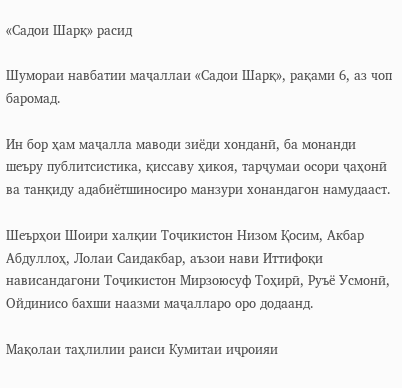«Садои Шарқ» расид

Шумораи навбатии маҷаллаи «Садои Шарқ», рақами 6, аз чоп баромад.

Ин бор ҳам маҷалла маводи зиёди хонданӣ, ба монанди шеъру публитсистика, қиссаву ҳикоя, тарҷумаи осори ҷаҳонӣ ва танқиду адабиётшиносиро манзури хонандагон намудааст.

Шеърҳои Шоири халқии Тоҷикистон Низом Қосим, Акбар Абдуллоҳ, Лолаи Саидакбар, аъзои нави Иттифоқи нависандагони Тоҷикистон Мирзоюсуф Тоҳирӣ, Руъё Усмонӣ, Ойдинисо бахши наазми маҷалларо оро додаанд.

Мақолаи таҳлилии раиси Кумитаи иҷроияи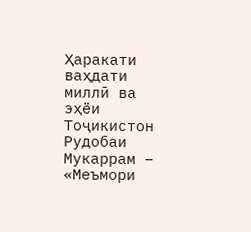Ҳаракати ваҳдати миллӣ ва эҳёи Тоҷикистон Рудобаи Мукаррам – «Меъмори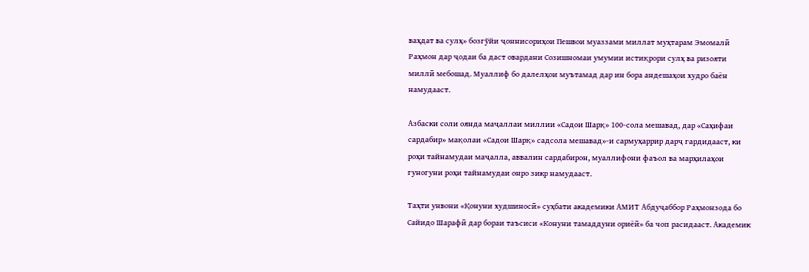ваҳдат ва сулҳ» бозгўйи ҷоннисориҳои Пешвои муаззами миллат муҳтарам Эмомалӣ Раҳмон дар ҷодаи ба даст овардани Созишномаи умумии истиқрори сулҳ ва ризояти миллӣ мебошад. Муаллиф бо далелҳои муътамад дар ин бора андешаҳои худро баён намудааст.

Азбаски соли оянда маҷаллаи миллии «Садои Шарқ» 100-сола мешавад, дар «Саҳифаи сардабир» мақолаи «Садои Шарқ» садсола мешавад»-и сармуҳаррир дарҷ гардидааст, ки роҳи тайнамудаи маҷалла, аввалин сардабирон, муаллифони фаъол ва марҳилаҳои гуногуни роҳи тайнамудаи онро зикр намудааст.

Таҳти унвони «Қонуни худшиносӣ» суҳбати академики АМИТ Абдуҷаббор Раҳмонзода бо Сайидо Шарафӣ дар бораи таъсиси «Конуни тамаддуни ориёӣ» ба чоп расидааст. Академик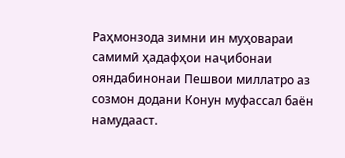Раҳмонзода зимни ин муҳовараи самимӣ ҳадафҳои наҷибонаи ояндабинонаи Пешвои миллатро аз созмон додани Конун муфассал баён намудааст.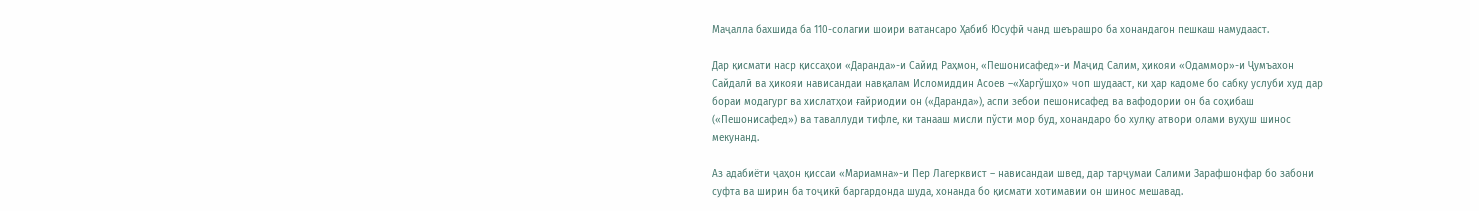Маҷалла бахшида ба 110-солагии шоири ватансаро Ҳабиб Юсуфӣ чанд шеърашро ба хонандагон пешкаш намудааст.

Дар қисмати наср қиссаҳои «Даранда»-и Сайид Раҳмон, «Пешонисафед»-и Маҷид Салим, ҳикояи «Одаммор»-и Ҷумъахон Сайдалӣ ва ҳикояи нависандаи навқалам Исломиддин Асоев –«Харгўшҳо» чоп шудааст, ки ҳар кадоме бо сабку услуби худ дар бораи модагург ва хислатҳои ғайриодии он («Даранда»), аспи зебои пешонисафед ва вафодории он ба соҳибаш («Пешонисафед») ва таваллуди тифле, ки танааш мисли пўсти мор буд, хонандаро бо хулқу атвори олами вуҳуш шинос мекунанд.

Аз адабиёти ҷаҳон қиссаи «Мариамна»-и Пер Лагерквист – нависандаи швед, дар тарҷумаи Салими Зарафшонфар бо забони суфта ва ширин ба тоҷикӣ баргардонда шуда, хонанда бо қисмати хотимавии он шинос мешавад.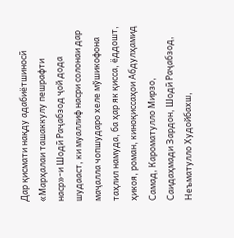Дар қисмати нақду адабиётшиносӣ «Марҳалаи ташаккулу пешрафти наср»-и Шодӣ Раҷабзод ҷой дода шудааст, ки муаллиф насри солонаи дар маҷалла чопшударо хеле мўшикофона таҳлил намуда, ба ҳар як қисса, ёддошт, ҳикоя, роман, киноқиссаҳои Абдулҳамид Самад, Кароматулло Мирзо, Саидаҳмади Зардон, Шодӣ Раҷабзод, Неъматулло Худойбахш,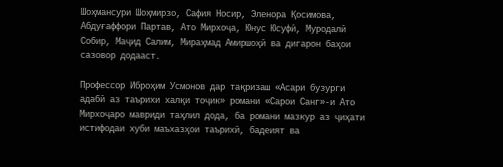Шоҳмансури Шоҳмирзо, Сафия Носир, Эленора Қосимова, Абдуғаффори Партав, Ато Мирхоҷа, Юнус Юсуфӣ, Муродалӣ Собир, Маҷид Салим, Мираҳмад Амиршоҳӣ ва дигарон баҳои сазовор додааст.

Профессор Иброҳим Усмонов дар тақризаш «Асари бузурги адабӣ аз таърихи халқи тоҷик» романи «Сарои Санг»-и Ато Мирхоҷаро мавриди таҳлил дода, ба романи мазкур аз ҷиҳати истифодаи хуби маъхазҳои таърихӣ, бадеият ва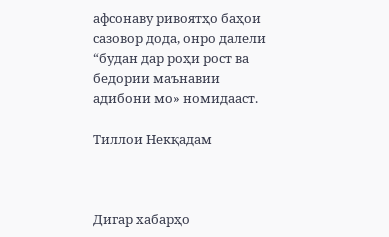афсонаву ривоятҳо баҳои сазовор дода, онро далели “будан дар роҳи рост ва бедории маънавии адибони мо» номидааст.

Тиллои Некқадам



Дигар хабарҳо